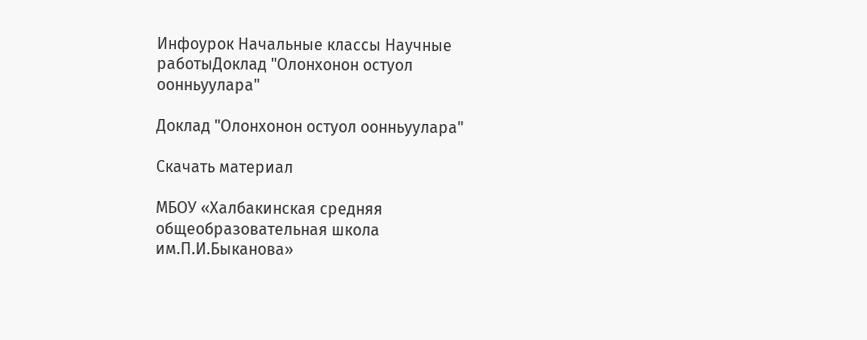Инфоурок Начальные классы Научные работыДоклад "Олонхонон остуол оонньуулара"

Доклад "Олонхонон остуол оонньуулара"

Скачать материал

МБОУ «Халбакинская средняя общеобразовательная школа им.П.И.Быканова»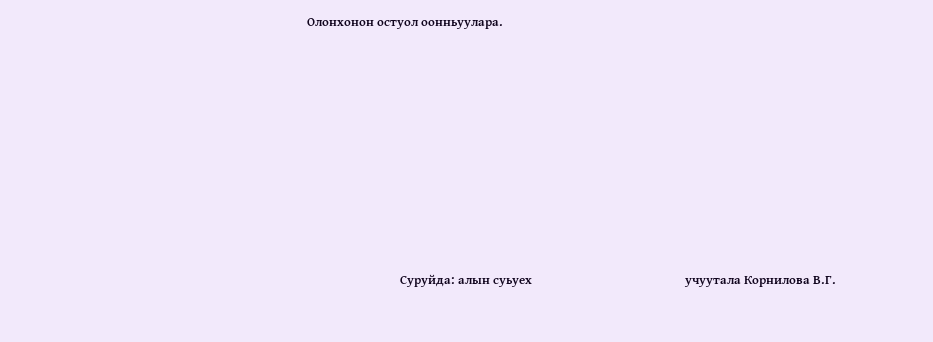Олонхонон остуол оонньуулара.











                               Суруйда: алын суьуех                                                   учуутала Корнилова В.Г.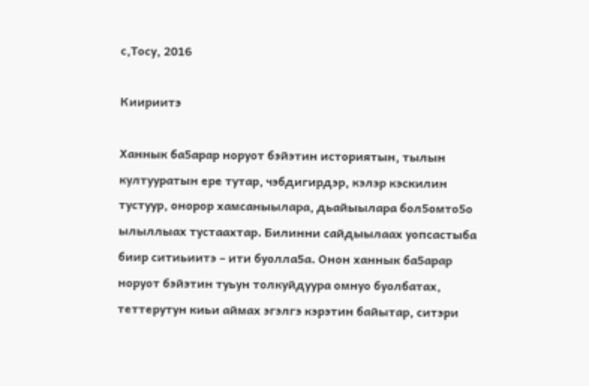с,Тосу, 2016

Киириитэ

Ханнык ба5арар норуот бэйэтин историятын, тылын култууратын ере тутар, чэбдигирдэр, кэлэр кэскилин тустуур, онорор хамсаныылара, дьайыылара бол5омто5о ылыллыах тустаахтар. Билинни сайдыылаах уопсастыба биир ситиьиитэ – ити буолла5а. Онон ханнык ба5арар норуот бэйэтин туьун толкуйдуура омнуо буолбатах, теттерутун киьи аймах эгэлгэ кэрэтин байытар, ситэри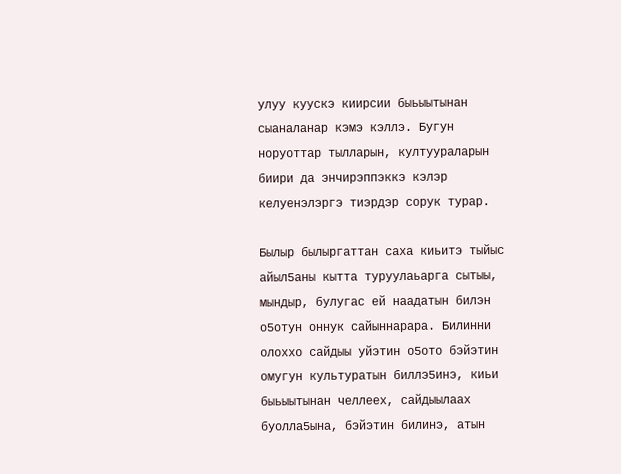улуу куускэ киирсии быьыытынан сыаналанар кэмэ кэллэ. Бугун норуоттар тылларын, култуураларын биири да энчирэппэккэ кэлэр келуенэлэргэ тиэрдэр сорук турар.

Былыр былыргаттан саха киьитэ тыйыс айыл5аны кытта туруулаьарга сытыы, мындыр, булугас ей наадатын билэн о5отун оннук сайыннарара. Билинни олоххо сайдыы уйэтин о5ото бэйэтин омугун культуратын биллэ5инэ, киьи быьыытынан челлеех, сайдыылаах буолла5ына, бэйэтин билинэ, атын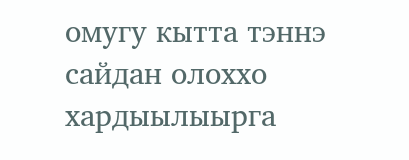омугу кытта тэннэ сайдан олоххо хардыылыырга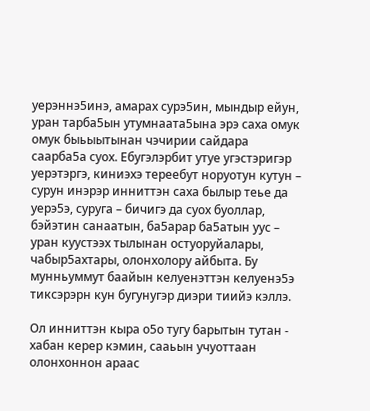уерэннэ5инэ, амарах сурэ5ин, мындыр ейун, уран тарба5ын утумнаата5ына эрэ саха омук омук быьыытынан чэчирии сайдара саарба5а суох. Ебугэлэрбит утуе угэстэригэр уерэтэргэ, киниэхэ тереебут норуотун кутун – сурун инэрэр инниттэн саха былыр теье да уерэ5э, суруга – бичигэ да суох буоллар, бэйэтин санаатын, ба5арар ба5атын уус – уран куустээх тылынан остуоруйалары, чабыр5ахтары, олонхолору айбыта. Бу мунньуммут баайын келуенэттэн келуенэ5э тиксэрэрн кун бугунугэр диэри тиийэ кэллэ.

Ол инниттэн кыра о5о тугу барытын тутан - хабан керер кэмин, сааьын учуоттаан олонхоннон араас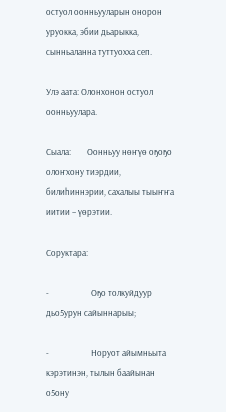остуол оонньууларын онорон уруокка, эбии дьарыкка, сынньаланна туттуохха сеп.

Улэ аата: Олонхонон остуол оонньуулара.

Сыала:        Оонньуу нөҥүө оҕоҕо олоҥхону тиэрдии, билиhиннэрии, сахалыы тыыҥҥа иитии – үөрэтии.

Соруктара:

-                     Оҕо толкуйдуур дьо5урун сайыннарыы;

-                     Норуот айымньыта кэрэтинэн, тылын баайынан о5ону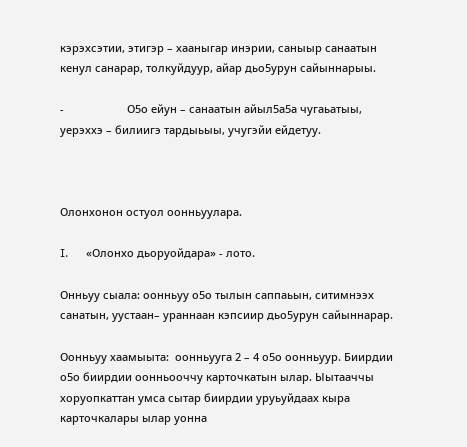кэрэхсэтии, этигэр – хааныгар инэрии, саныыр санаатын кенул санарар, толкуйдуур, айар дьо5урун сайыннарыы.

-                     О5о ейун – санаатын айыл5а5а чугаьатыы, уерэххэ – билиигэ тардыьыы, учугэйи ейдетуу.



Олонхонон остуол оонньуулара.

I.      «Олонхо дьоруойдара» - лото.

Онньуу сыала: оонньуу о5о тылын саппаьын, ситимнээх санатын, уустаан– ураннаан кэпсиир дьо5урун сайыннарар.

Оонньуу хаамыыта:  оонньууга 2 – 4 о5о оонньуур. Биирдии о5о биирдии оонньооччу карточкатын ылар. Ыытааччы хоруопкаттан умса сытар биирдии уруьуйдаах кыра карточкалары ылар уонна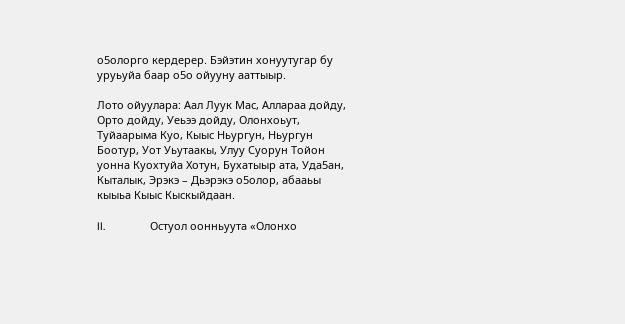о5олорго кердерер. Бэйэтин хонуутугар бу уруьуйа баар о5о ойууну ааттыыр.

Лото ойуулара: Аал Луук Мас, Аллараа дойду, Орто дойду, Уеьээ дойду, Олонхоьут,  Туйаарыма Куо, Кыыс Ньургун, Ньургун Боотур, Уот Уьутаакы, Улуу Суорун Тойон уонна Куохтуйа Хотун, Бухатыыр ата, Уда5ан, Кыталык, Эрэкэ – Дьэрэкэ о5олор, абааьы кыыьа Кыыс Кыскыйдаан.

II.               Остуол оонньуута «Олонхо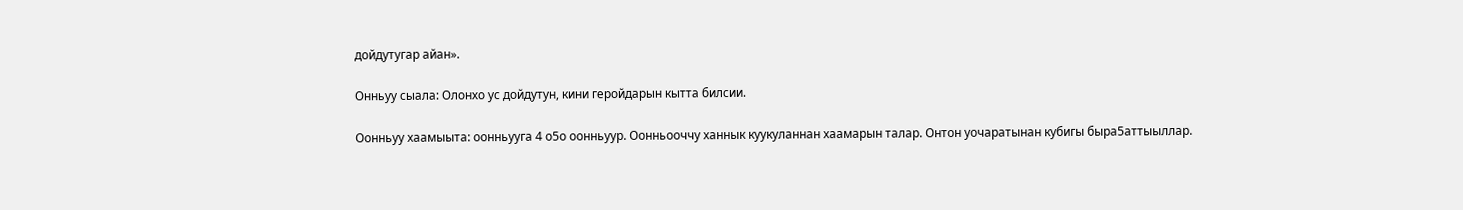дойдутугар айан».

Онньуу сыала: Олонхо ус дойдутун, кини геройдарын кытта билсии.

Оонньуу хаамыыта: оонньууга 4 о5о оонньуур. Оонньооччу ханнык куукуланнан хаамарын талар. Онтон уочаратынан кубигы быра5аттыыллар.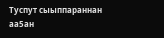Туспут сыыппараннан аа5ан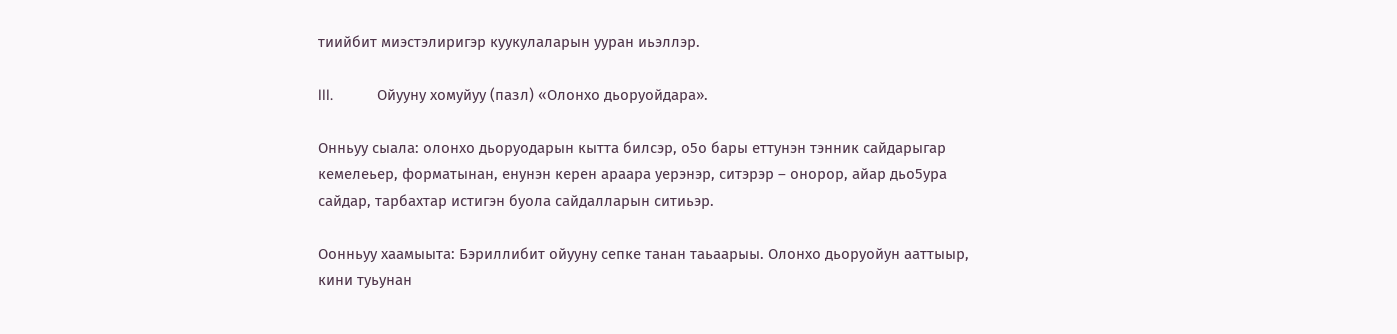тиийбит миэстэлиригэр куукулаларын ууран иьэллэр.

III.           Ойууну хомуйуу (пазл) «Олонхо дьоруойдара».

Онньуу сыала: олонхо дьоруодарын кытта билсэр, о5о бары еттунэн тэнник сайдарыгар кемелеьер, форматынан, енунэн керен араара уерэнэр, ситэрэр – онорор, айар дьо5ура сайдар, тарбахтар истигэн буола сайдалларын ситиьэр.

Оонньуу хаамыыта: Бэриллибит ойууну сепке танан таьаарыы. Олонхо дьоруойун ааттыыр, кини туьунан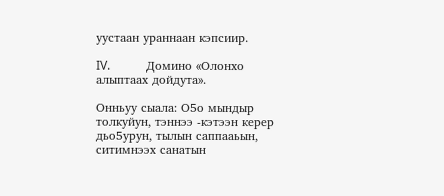уустаан ураннаан кэпсиир.

IV.            Домино «Олонхо алыптаах дойдута».

Онньуу сыала: О5о мындыр толкуйун, тэннээ -кэтээн керер дьо5урун, тылын саппааьын, ситимнээх санатын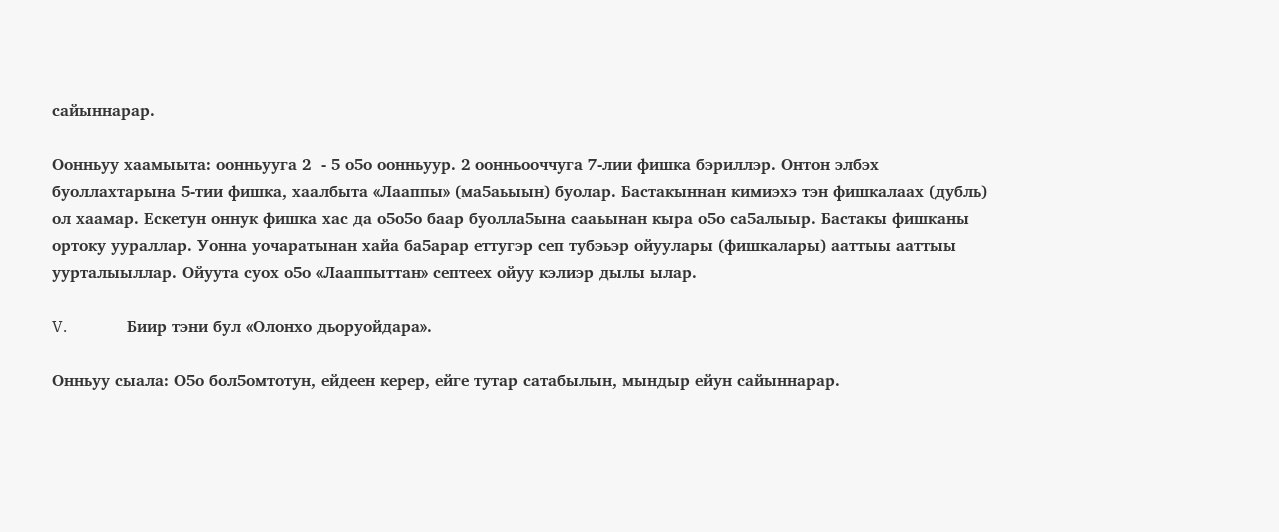сайыннарар.

Оонньуу хаамыыта: оонньууга 2  - 5 о5о оонньуур. 2 оонньооччуга 7-лии фишка бэриллэр. Онтон элбэх буоллахтарына 5-тии фишка, хаалбыта «Лааппы» (ма5аьыын) буолар. Бастакыннан кимиэхэ тэн фишкалаах (дубль) ол хаамар. Ескетун оннук фишка хас да о5о5о баар буолла5ына сааьынан кыра о5о са5алыыр. Бастакы фишканы ортоку уураллар. Уонна уочаратынан хайа ба5арар еттугэр сеп тубэьэр ойуулары (фишкалары) ааттыы ааттыы уурталыыллар. Ойуута суох о5о «Лааппыттан» септеех ойуу кэлиэр дылы ылар.

V.               Биир тэни бул «Олонхо дьоруойдара».

Онньуу сыала: О5о бол5омтотун, ейдеен керер, ейге тутар сатабылын, мындыр ейун сайыннарар.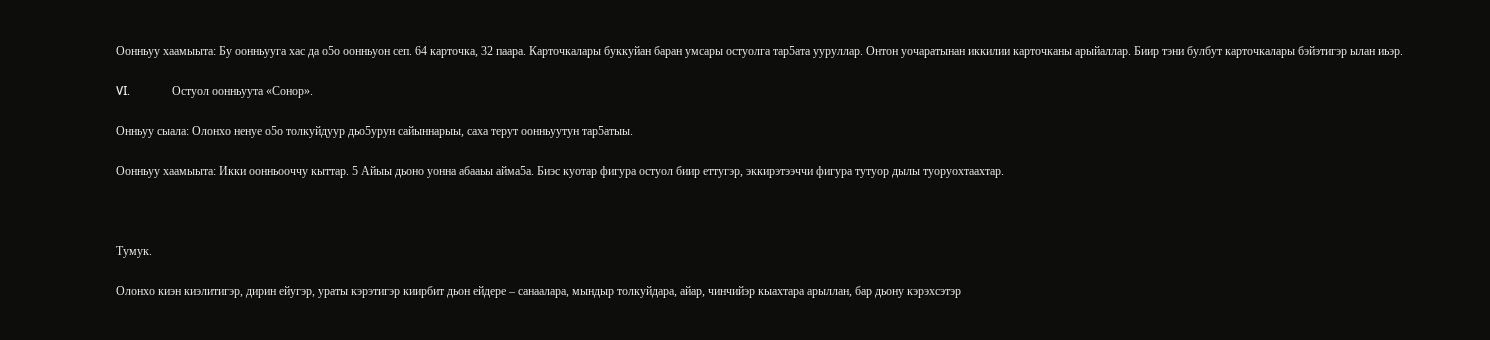Оонньуу хаамыыта: Бу оонньууга хас да о5о оонньуон сеп. 64 карточка, 32 паара. Карточкалары буккуйан баран умсары остуолга тар5ата ууруллар. Онтон уочаратынан иккилии карточканы арыйаллар. Биир тэни булбут карточкалары бэйэтигэр ылан иьэр.

VI.              Остуол оонньуута «Сонор».

Онньуу сыала: Олонхо ненуе о5о толкуйдуур дьо5урун сайыннарыы, саха терут оонньуутун тар5атыы.

Оонньуу хаамыыта: Икки оонньооччу кыттар. 5 Айыы дьоно уонна абааьы айма5а. Биэс куотар фигура остуол биир еттугэр, эккирэтээччи фигура тутуор дылы туоруохтаахтар.



Тумук.

Олонхо киэн киэлитигэр, дирин ейугэр, ураты кэрэтигэр киирбит дьон ейдере – санаалара, мындыр толкуйдара, айар, чинчийэр кыахтара арыллан, бар дьону кэрэхсэтэр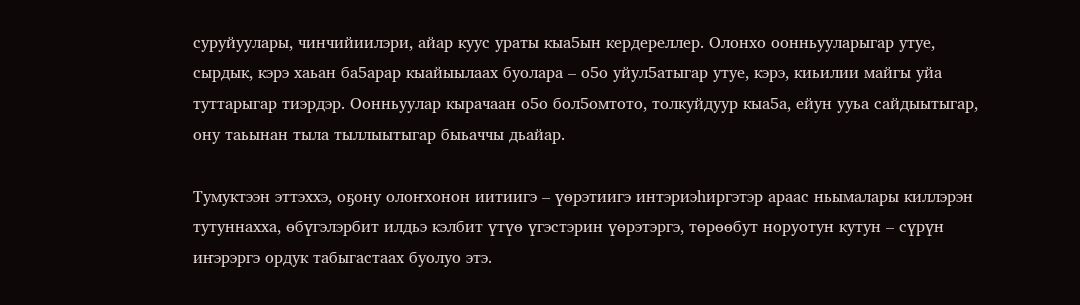суруйуулары, чинчийиилэри, айар куус ураты кыа5ын кердереллер. Олонхо оонньууларыгар утуе, сырдык, кэрэ хаьан ба5арар кыайыылаах буолара – о5о уйул5атыгар утуе, кэрэ, киьилии майгы уйа туттарыгар тиэрдэр. Оонньуулар кырачаан о5о бол5омтото, толкуйдуур кыа5а, ейун ууьа сайдыытыгар, ону таьынан тыла тыллыытыгар быьаччы дьайар.

Тумуктээн эттэххэ, оҕону олоҥхонон иитиигэ – үөрэтиигэ интэриэhиргэтэр араас ньымалары киллэрэн тутуннахха, өбүгэлэрбит илдьэ кэлбит үтүө үгэстэрин үөрэтэргэ, төрөөбут норуотун кутун – сүрүн иҥэрэргэ ордук табыгастаах буолуо этэ.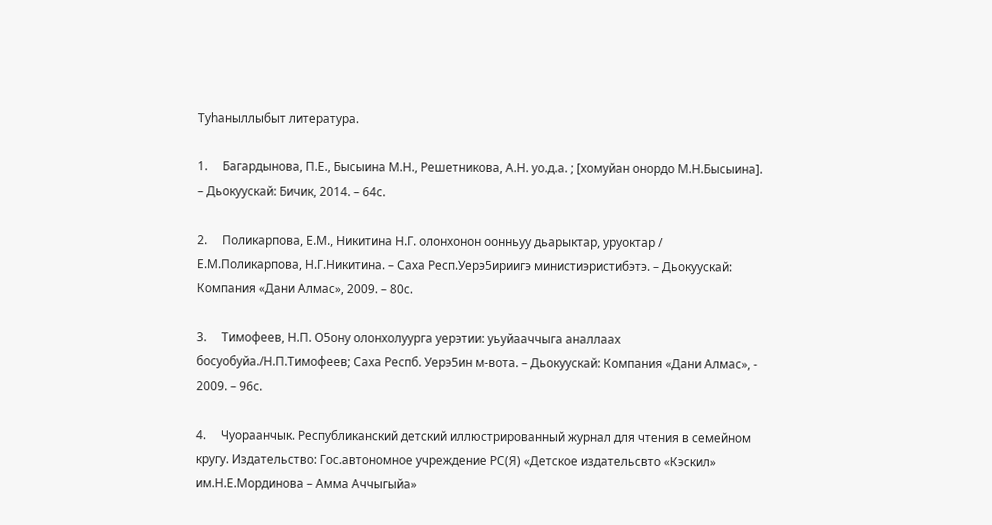Туhаныллыбыт литература.

1.     Багардынова, П.Е., Бысыина М.Н., Решетникова, А.Н. уо.д.а. ; [хомуйан онордо М.Н.Бысыина]. – Дьокуускай: Бичик, 2014. – 64с.

2.     Поликарпова, Е.М., Никитина Н.Г. олонхонон оонньуу дьарыктар, уруоктар / Е.М.Поликарпова, Н.Г.Никитина. – Саха Респ.Уерэ5ириигэ министиэристибэтэ. – Дьокуускай: Компания «Дани Алмас», 2009. – 80с.

3.     Тимофеев, Н.П. О5ону олонхолуурга уерэтии: уьуйааччыга аналлаах босуобуйа./Н.П.Тимофеев; Саха Респб. Уерэ5ин м-вота. – Дьокуускай: Компания «Дани Алмас», - 2009. – 96с.

4.     Чуораанчык. Республиканский детский иллюстрированный журнал для чтения в семейном кругу. Издательство: Гос.автономное учреждение РС(Я) «Детское издательсвто «Кэскил» им.Н.Е.Мординова – Амма Аччыгыйа»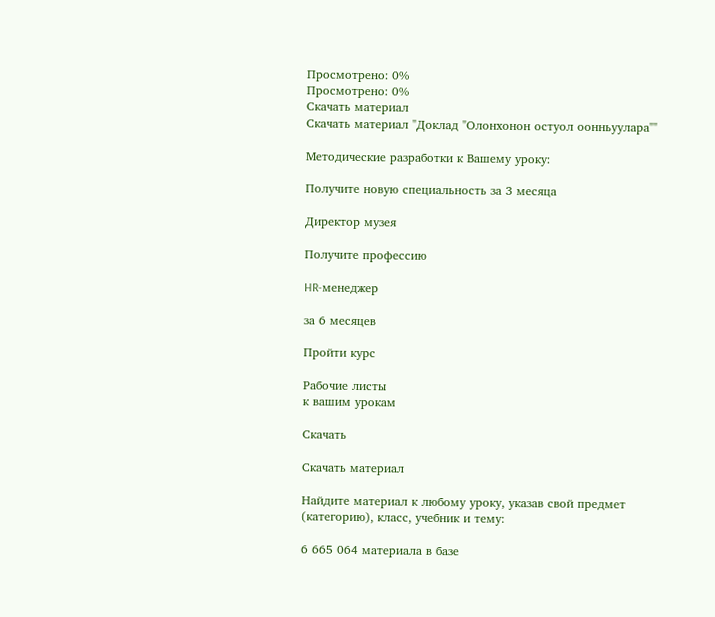Просмотрено: 0%
Просмотрено: 0%
Скачать материал
Скачать материал "Доклад "Олонхонон остуол оонньуулара""

Методические разработки к Вашему уроку:

Получите новую специальность за 3 месяца

Директор музея

Получите профессию

HR-менеджер

за 6 месяцев

Пройти курс

Рабочие листы
к вашим урокам

Скачать

Скачать материал

Найдите материал к любому уроку, указав свой предмет (категорию), класс, учебник и тему:

6 665 064 материала в базе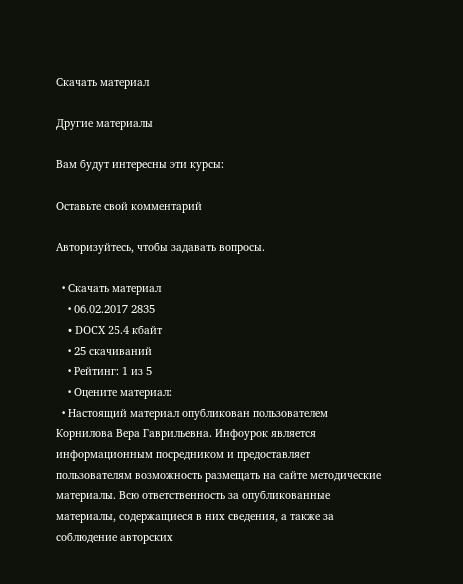Скачать материал

Другие материалы

Вам будут интересны эти курсы:

Оставьте свой комментарий

Авторизуйтесь, чтобы задавать вопросы.

  • Скачать материал
    • 06.02.2017 2835
    • DOCX 25.4 кбайт
    • 25 скачиваний
    • Рейтинг: 1 из 5
    • Оцените материал:
  • Настоящий материал опубликован пользователем Корнилова Вера Гаврильевна. Инфоурок является информационным посредником и предоставляет пользователям возможность размещать на сайте методические материалы. Всю ответственность за опубликованные материалы, содержащиеся в них сведения, а также за соблюдение авторских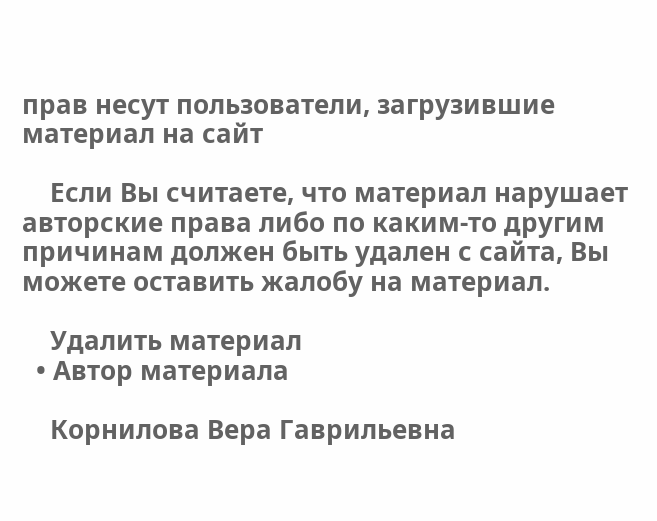прав несут пользователи, загрузившие материал на сайт

    Если Вы считаете, что материал нарушает авторские права либо по каким-то другим причинам должен быть удален с сайта, Вы можете оставить жалобу на материал.

    Удалить материал
  • Автор материала

    Корнилова Вера Гаврильевна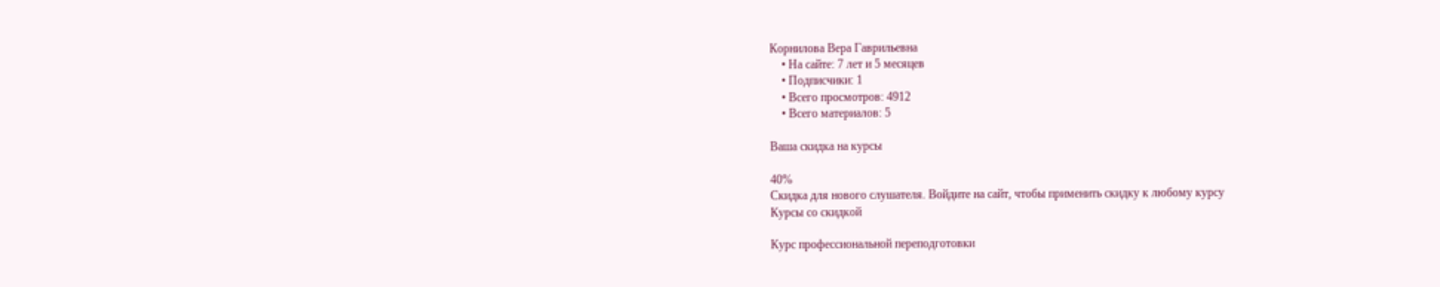Корнилова Вера Гаврильевна
    • На сайте: 7 лет и 5 месяцев
    • Подписчики: 1
    • Всего просмотров: 4912
    • Всего материалов: 5

Ваша скидка на курсы

40%
Скидка для нового слушателя. Войдите на сайт, чтобы применить скидку к любому курсу
Курсы со скидкой

Курс профессиональной переподготовки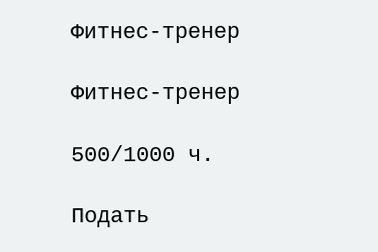Фитнес-тренер

Фитнес-тренер

500/1000 ч.

Подать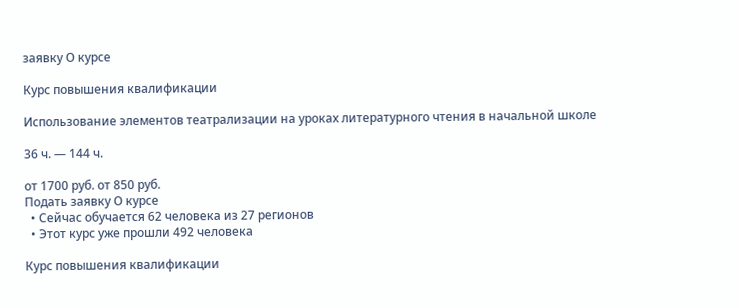заявку О курсе

Курс повышения квалификации

Использование элементов театрализации на уроках литературного чтения в начальной школе

36 ч. — 144 ч.

от 1700 руб. от 850 руб.
Подать заявку О курсе
  • Сейчас обучается 62 человека из 27 регионов
  • Этот курс уже прошли 492 человека

Курс повышения квалификации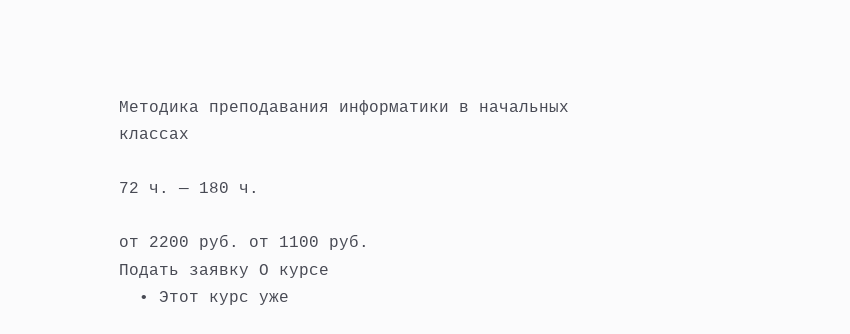Методика преподавания информатики в начальных классах

72 ч. — 180 ч.

от 2200 руб. от 1100 руб.
Подать заявку О курсе
  • Этот курс уже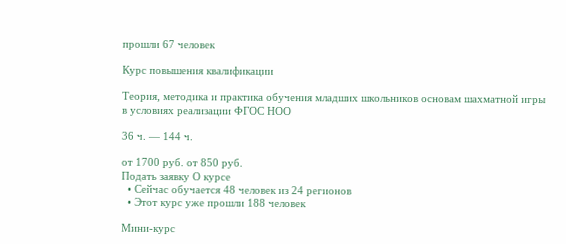прошли 67 человек

Курс повышения квалификации

Теория, методика и практика обучения младших школьников основам шахматной игры в условиях реализации ФГОС НОО

36 ч. — 144 ч.

от 1700 руб. от 850 руб.
Подать заявку О курсе
  • Сейчас обучается 48 человек из 24 регионов
  • Этот курс уже прошли 188 человек

Мини-курс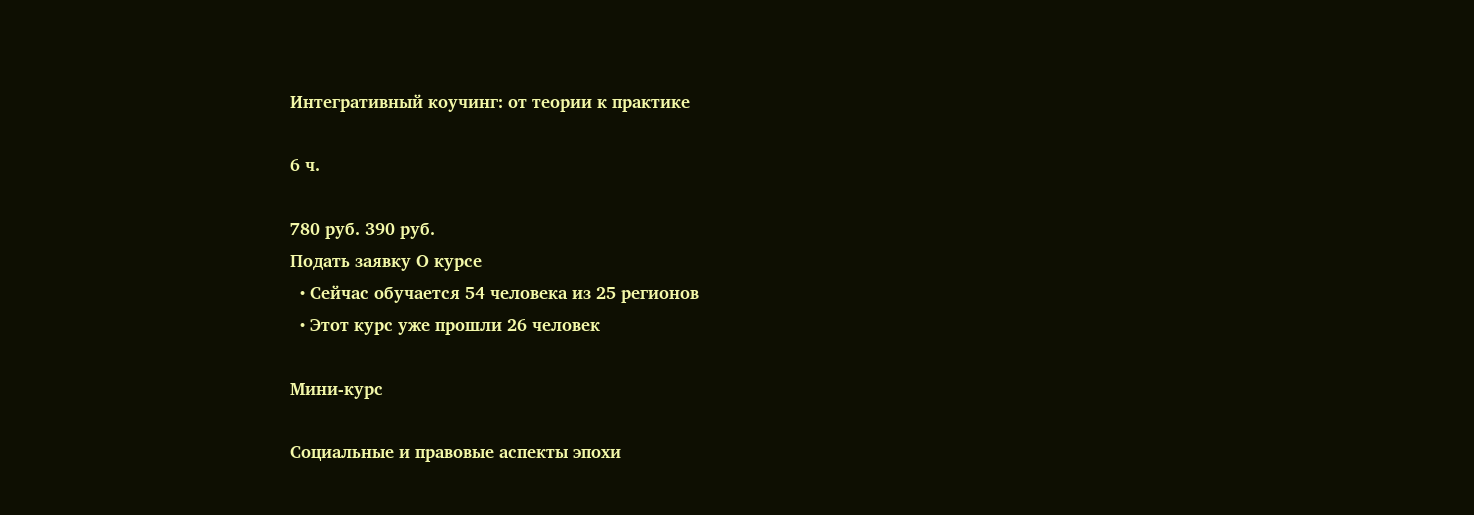Интегративный коучинг: от теории к практике

6 ч.

780 руб. 390 руб.
Подать заявку О курсе
  • Сейчас обучается 54 человека из 25 регионов
  • Этот курс уже прошли 26 человек

Мини-курс

Социальные и правовые аспекты эпохи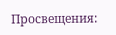Просвещения: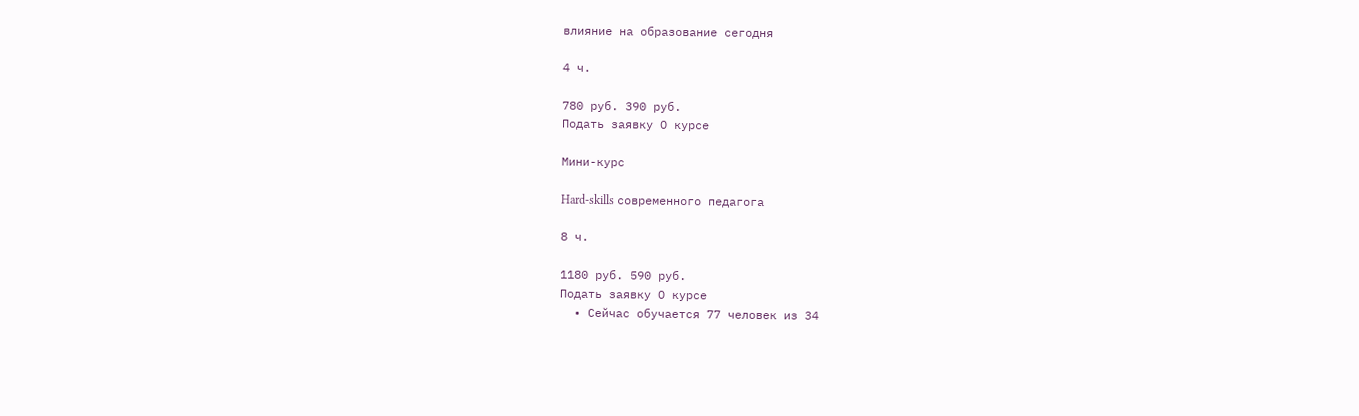влияние на образование сегодня

4 ч.

780 руб. 390 руб.
Подать заявку О курсе

Мини-курс

Hard-skills современного педагога

8 ч.

1180 руб. 590 руб.
Подать заявку О курсе
  • Сейчас обучается 77 человек из 34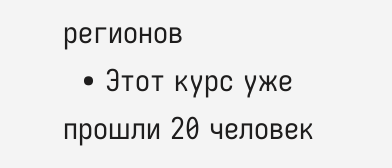регионов
  • Этот курс уже прошли 20 человек